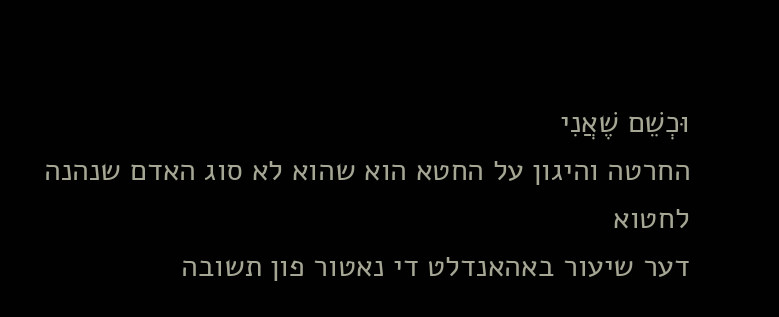וּכְשֵׁם שֶׁאֲנִי
החרטה והיגון על החטא הוא שהוא לא סוג האדם שנהנה לחטוא
דער שיעור באהאנדלט די נאטור פון תשובה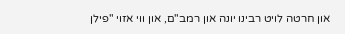און חרטה לויט רבינו יונה און רמב"ם, און ווי אזוי "פילן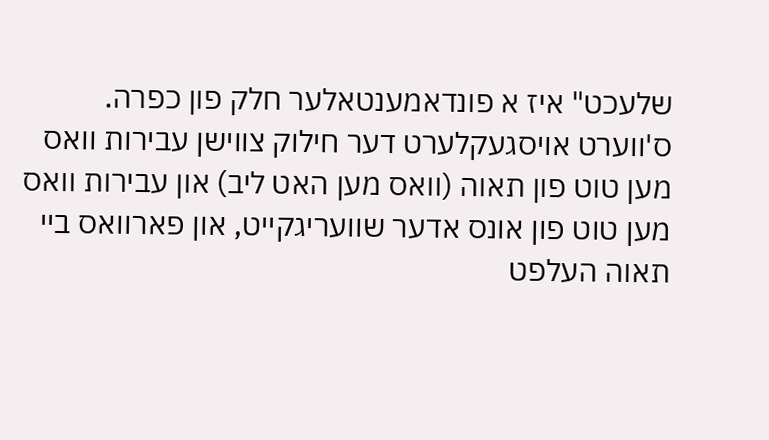שלעכט" איז א פונדאמענטאלער חלק פון כפרה. ס'ווערט אויסגעקלערט דער חילוק צווישן עבירות וואס מען טוט פון תאוה (וואס מען האט ליב) און עבירות וואס מען טוט פון אונס אדער שוועריגקייט, און פארוואס ביי תאוה העלפט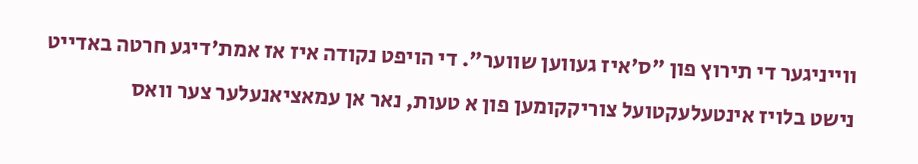ווייניגער די תירוץ פון "ס'איז געווען שווער". די הויפט נקודה איז אז אמת'דיגע חרטה באדייט נישט בלויז אינטעלעקטועל צוריקקומען פון א טעות, נאר אן עמאציאנעלער צער וואס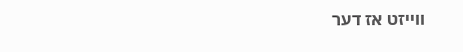ווייזט אז דער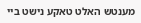מענטש האלט טאקע נישט ביי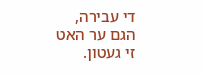די עבירה, הגם ער האט זי געטון.